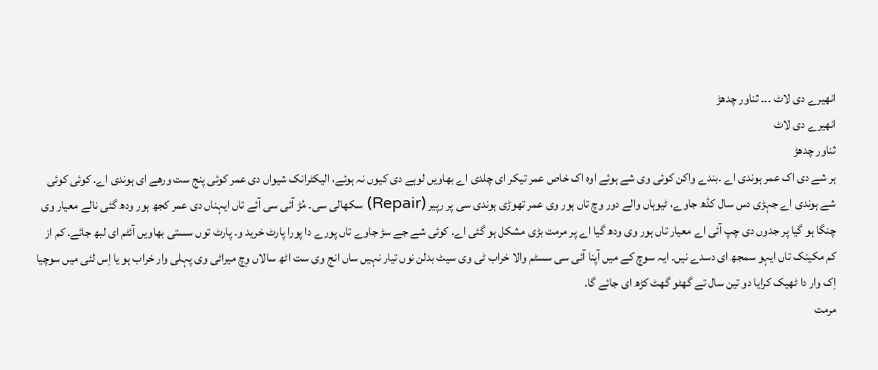انھیرے دی لاٹ ۔۔۔ ثناور چدھڑ
انھیرے دی لاٹ
ثناور چدھڑ
ہر شے دی اک عمر ہوندی اے ۔بندے واکن کوئی وی شے ہوئے اوہ اک خاص عمر تیکر ای چلدی اے بھاویں لوہے دی کیوں نہ ہوئے، الیکٹرانک شیواں دی عمر کوئی پنج ست ورھے ای ہوندی اے. کوئی کوئی شے ہوندی اے جہڑی دس سال کڈھ جاوے، ٹیوہاں والے دور وچ تاں ہور وی عمر تھوڑی ہوندی سی پر رپیر (Repair) سکھالی سی۔ مُڑ آئی سی آئے تاں ایہناں دی عمر کجھ ہور ودھ گئی نالے معیار وی چنگا ہو گیا پر جدوں دی چپ آئی اے معیار تاں ہور وی ودھ گیا اے پر مرمت بڑی مشکل ہو گئی اے. کوئی شے جے سڑ جاوے تاں پورے دا پورا پارٹ خرید و. پارٹ توں سستی بھاویں آئٹم ای لبھ جائے. کم از کم مکینک تاں ایہو سمجھ ای دسدے نیں۔ ایہ سوچ کے میں آپنا آئی سی سسٹم والا خراب ٹی وی سیٹ بدلن نوں تیار نہیں ساں انج وی ست اٹھ سالاں وِچ میراٹی وی پہلی وار خراب ہو یا اِس لئی میں سوچیا اِک وار دا ٹھیک کرایا دو تین سال تے گھٹو گھٹ کڑھ ای جائے گا.
مرمت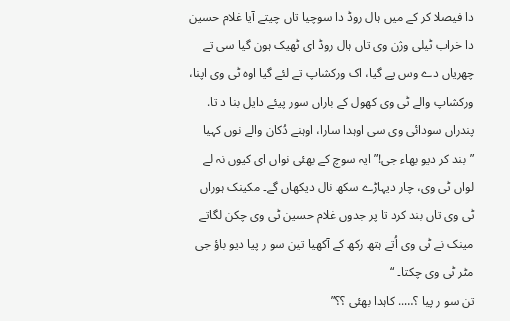دا فیصلا کر کے میں ہال روڈ دا سوچیا تاں چیتے آیا غلام حسین دا خراب ٹیلی وژن وی تاں ہال روڈ ای ٹھیک ہون گیا سی تے چھریاں دے وس پے گیا، اک ورکشاپ تے لئے گیا اوہ ٹی وی اپنا، ورکشاپ والے ٹی وی کھول کے باراں سور پیئے دایل بنا د تا. پندراں سودائی وی سی اوہدا سارا، اوہنے دُکان والے نوں کہیا ”بند کر دیو بھاء جی!” ایہ سوچ کے بھئی نواں ای کیوں نہ لے لواں ٹی وی، چار دیہاڑے سکھ نال دیکھاں گے۔ مکینک ہوراں ٹی وی تاں بند کرد تا پر جدوں غلام حسین ٹی وی چکن لگاتے مینک نے ٹی وی اُتے ہتھ رکھ کے آکھیا تین سو ر پیا دیو باؤ جی مٹر ٹی وی چکتا۔ “
تن سو ر پیا ؟….. کاہدا بھئی ؟؟”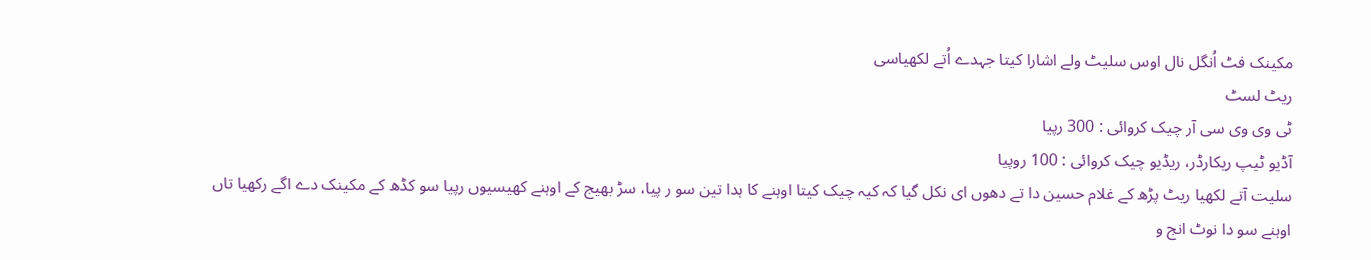مکینک فٹ اُنگل نال اوس سلیٹ ولے اشارا کیتا جہدے اُتے لکھیاسی
ریٹ لسٹ
ٹی وی وی سی آر چیک کروائی : 300 رپیا
آڈیو ٹیپ ریکارڈر، ریڈیو چیک کروائی : 100 روپیا
سلیت آتے لکھیا ریٹ پڑھ کے غلام حسین دا تے دھوں ای نکل گیا کہ کیہ چیک کیتا اوہنے کا ہدا تین سو ر پیا، سڑ بھیج کے اوہنے کھیسیوں رپیا سو کڈھ کے مکینک دے اگے رکھیا تاں اوہنے سو دا نوٹ انج و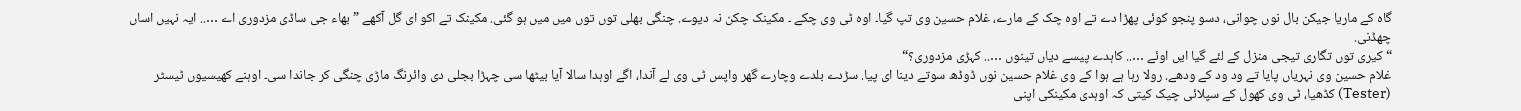گاہ کے ماریا جیکن بال نوں چوانی، دسو پنجو کوئی پھڑا دے تے اوہ چک کے مارے، غلام حسین وی تپ گیا۔ اوہ ٹی وی چکے ۔ مکینک چکن نہ دیوے. چنگی بھلی توں توں میں میں ہو گئی. مکینک تے اکو ای گل آکھے ”بھاء جی ساڈی مزدوری اے ….. ایہ نہیں اساں چھڈنی.
“ کیری توں تگاری تیجی منزل کے لئے گیا ایں اوئے ….. کاہدے پیسے دیاں تینوں ….. کہڑی مزدوری؟“
غلام حسین وی نہریاں پایا تے ود ود کے ودھے. رولا رہا ہے ہوا کے وی غلام حسین نوں ڈوڈھ سوتے دینا ای پیا. سڑدے بلدے وچارے گھر واپس ٹی وی لے آندا، اگے اوہدا سالا آیا بیٹھا سی چہڑا بجلی دی وائرنگ ماڑی چنگی کر جاندا سی۔ اوہنے کھیسیوں ٹیسٹر (Tester) کڈھیا، ٹی وی کھول کے سپلائی چیک کیتی کہ اوہدی مکینکی اپنی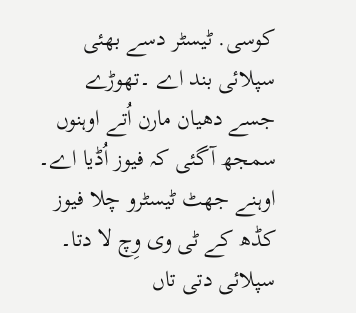کوسی. ٹیسٹر دسے بھئی سپلائی بند اے ۔تھوڑے جسے دھیان مارن اُتے اوہنوں سمجھ آگئی کہ فیوز اُڈیا اے۔ اوہنے جھٹ ٹیسٹرو چلا فیوز کڈھ کے ٹی وی وِچ لا دتا۔ سپلائی دتی تاں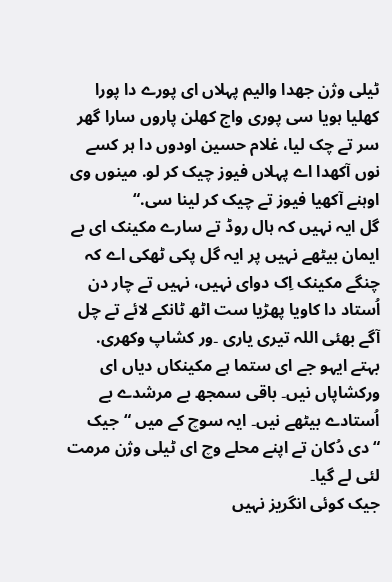ٹیلی وژن جهدا والیم پہلاں ای پورے دا پورا کھلیا ہویا سی پوری واج کھلن پاروں سارا گھر سر تے چک لیا، غلام حسین اودوں دا ہر کسے نوں آکھدا اے پہلاں فیوز چیک کر لو. مینوں وی اوہنے آکھیا فیوز تے چیک کر لینا سی.“
گل ایہ نہیں کہ ہال روڈ تے سارے مکینک ای بے ایمان بیٹھے نہیں پر ایہ گل پکی ٹھکی اے کہ چنگے مکینک اِک دوای نہیں، نہیں تے چار دن اُستاد دا کاویا پھڑیا ست اٹھ ٹانکے لائے تے چل آگے بھئی اللہ تیری یاری ۔ور کشاپ وکھری.
بہتے ایہو جے ای ستما ہے مکینکاں دیاں ای ورکشاپاں نیں۔ باقی سمجھ بے مرشدے بے اُستادے بیٹھے نیں۔ ایہ سوچ کے میں “جیک “دی دُکان تے اپنے محلے وچ ای ٹیلی وژن مرمت لئی لے گیا۔
جیک کوئی انگریز نہیں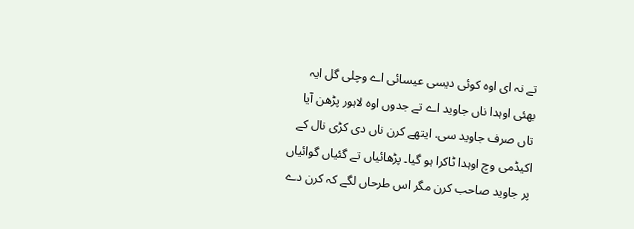تے نہ ای اوہ کوئی دیسی عیسائی اے وچلی گل ایہ بھئی اوہدا ناں جاوید اے تے جدوں اوہ لاہور پڑھن آیا تاں صرف جاوید سی. ایتھے کرن ناں دی کڑی نال کے اکیڈمی وچ اوہدا ٹاکرا ہو گیا۔ پڑھائیاں تے گئیاں گوائیاں پر جاوید صاحب کرن مگر اس طرحاں لگے کہ کرن دے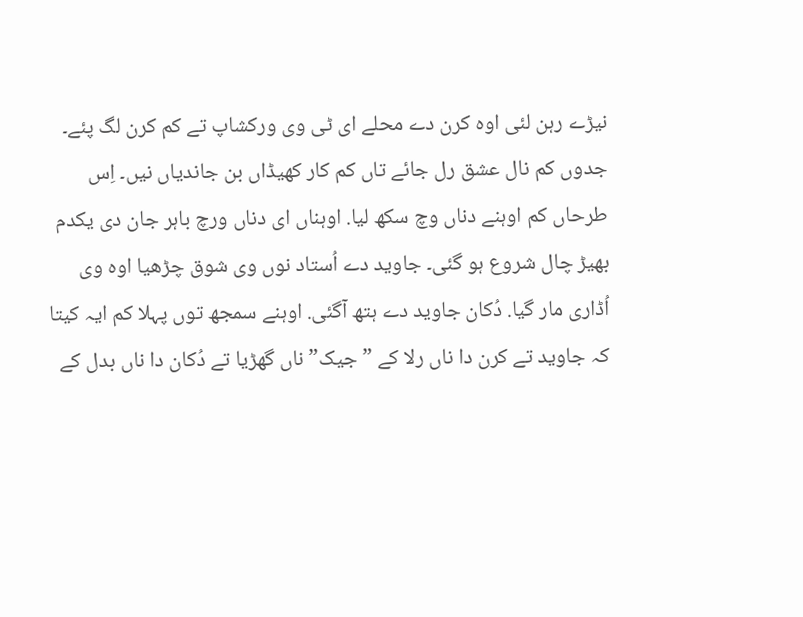نیڑے رہن لئی اوہ کرن دے محلے ای ٹی وی ورکشاپ تے کم کرن لگ پئے۔ جدوں کم نال عشق رل جائے تاں کم کار کھیڈاں بن جاندیاں نیں۔ اِس طرحاں کم اوہنے دناں وچ سکھ لیا. اوہناں ای دناں ورچ باہر جان دی یکدم بھیڑ چال شروع ہو گئی۔ جاوید دے اُستاد نوں وی شوق چڑھیا اوہ وی اُڈاری مار گیا. دُکان جاوید دے ہتھ آگئی. اوہنے سمجھ توں پہلا کم ایہ کیتا کہ جاوید تے کرن دا ناں رلا کے ”جیک” ناں گھڑیا تے دُکان دا ناں بدل کے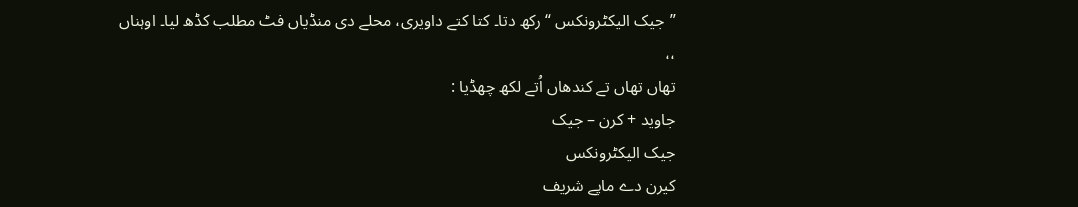”جیک الیکٹرونکس “رکھ دتا۔ کتا کتے داویری، محلے دی منڈیاں فٹ مطلب کڈھ لیا۔ اوہناں
،،
تھاں تھاں تے کندھاں اُتے لکھ چھڈیا :
جاوید + کرن – جیک
جیک الیکٹرونکس
کیرن دے ماپے شریف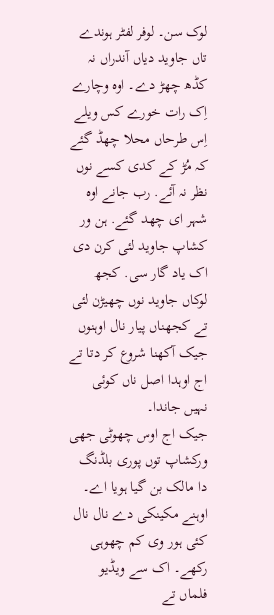لوک سن۔ لوفر لفٹر ہوندے تاں جاوید دیاں آندراں نہ کڈھ چھڑ دے۔ اوہ وچارے اِک رات خورے کس ویلے اِس طرحاں محلا چھڈ گئے کہ مُڑ کے کدی کسے نوں نظر نہ آئے. رب جانے اوہ شہر ای چھد گئے. ہن ور کشاپ جاوید لئی کرن دی اک یاد گار سی. کجھ لوکاں جاوید نوں چھیڑن لئی تے کجھناں پیار نال اوہنوں جیک آکھنا شروع کر دتا تے اج اوہدا اصل ناں کوئی نہیں جاندا۔
جیک اج اوس چھوٹی جھی ورکشاپ توں پوری بلڈنگ دا مالک بن گیا ہویا اے۔ اوہنے مکینکی دے نال نال کئی ہور وی کم چھوہی رکھے۔ اک سے ویڈیو فلماں تے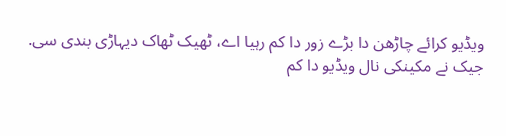ویڈیو کرائے چاڑھن دا بڑے زور دا کم رہیا اے، ٹھیک ٹھاک دیہاڑی بندی سی.
جیک نے مکینکی نال ویڈیو دا کم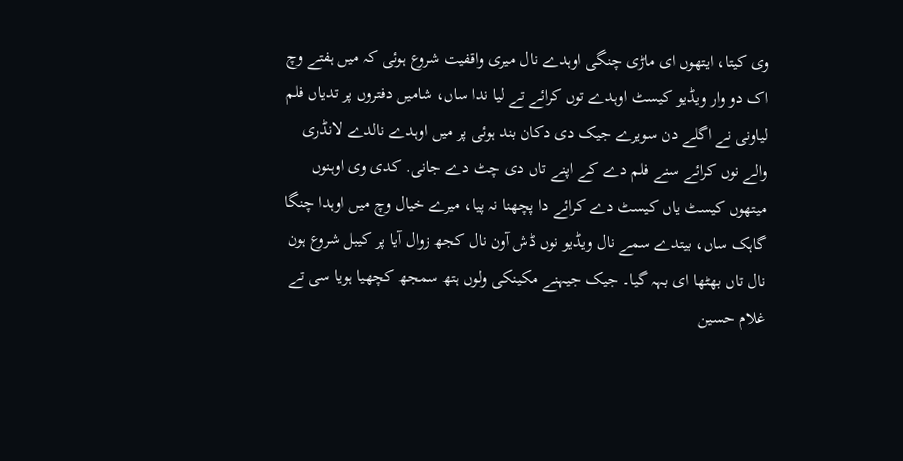وی کیتا، ایتھوں ای ماڑی چنگی اوہدے نال میری واقفیت شروع ہوئی کہ میں ہفتے وچ اک دو وار ویڈیو کیسٹ اوہدے توں کرائے تے لیا ندا ساں، شامیں دفتروں پر تدیاں فلم لیاونی نے اگلے دن سویرے جیک دی دکان بند ہوئی پر میں اوہدے نالدے لانڈری والے نوں کرائے سنے فلم دے کے اپنے تاں دی چٹ دے جانی. کدی وی اوہنوں میتھوں کیسٹ یاں کیسٹ دے کرائے دا پچھنا نہ پیا، میرے خیال وچ میں اوہدا چنگا گاہک ساں، بیتدے سمے نال ویڈیو نوں ڈش آون نال کجھ زوال آیا پر کیبل شروع ہون نال تاں بھٹھا ای بہہ گیا۔ جیک جیہنے مکینکی ولوں ہتھ سمجھ کچھیا ہویا سی تے غلام حسین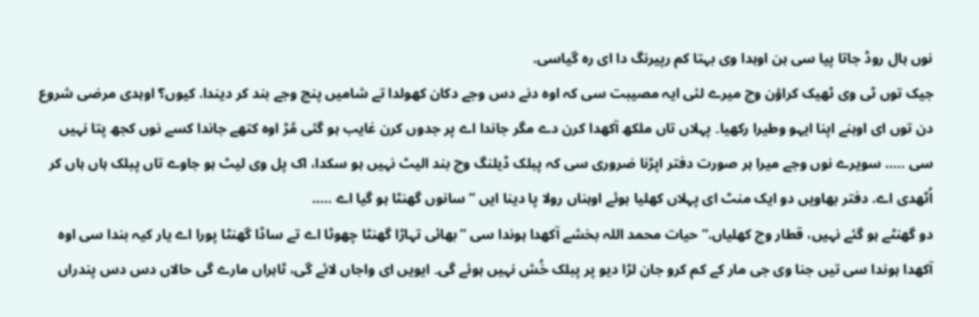نوں ہال روڈ جاتا پیا سی ہن اوہدا وی بہتا کم رپیرنگ دا ای ره گیاسی.
جیک توں ٹی وی ٹھیک کراؤن وچ میرے لئی ایہ مصیبت سی کہ اوہ دنے دس وجے دکان کھولدا تے شامیں پنج وجے بند کر دیندا. کیوں؟ اوہدی مرضی شروع دن توں ای اوہنے اپنا ایہو وطیرا رکھیا۔ پہلاں تاں ملکھ آکھدا کرن دے مگر جاندا اے پر جدوں کرن غایب ہو گئی مُڑ اوہ کتھے جاندا کسے نوں کجھ پتا نہیں سی ….. سویرے نوں وجے میرا ہر صورت دفتر اپڑنا ضروری سی کہ پبلک ڈیلنگ وچ بند الیٹ نہیں ہو سکدا، اک پل وی لیٹ ہو جاوے تاں پبلک ہاں ہاں کر اُٹھدی اے. دفتر بھاویں دو ایک منٹ ای پہلاں کھلیا ہوئے اوہناں رولا پا دینا ایں ”سانوں گھنٹا ہو گیا اے …..
دو گھنٹے ہو گئے نہیں، قطار وچ کھلیاں.“ حیات محمد اللہ بخشے آکھدا ہوندا سی ”بھائی تہاڑا گھنٹا چھوٹا اے تے ساڈا گھنٹا پورا اے یار کیہ بندا سی اوہ آکھدا ہوندا سی تیں جنا وی جی مار کے کم کرو جان لڑا دیو پر پبلک خُش نہیں ہوئے گی۔ ایویں ای واجاں لائے گی، ٹاہراں مارے گی حالاں دس دس پندراں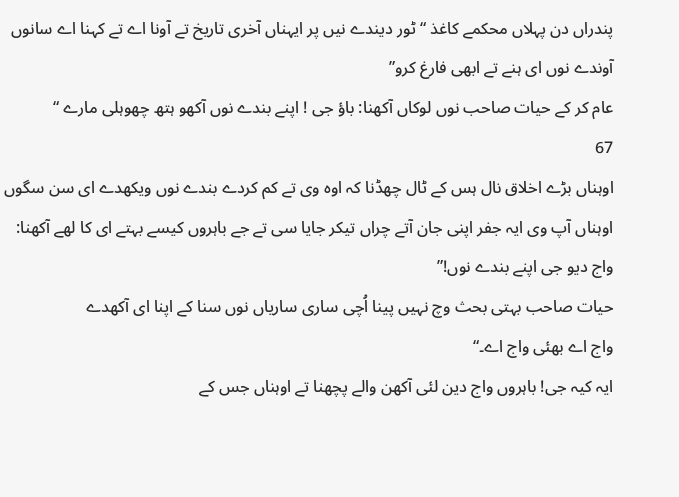پندراں دن پہلاں محکمے کاغذ “ ٹور دیندے نیں پر ایہناں آخری تاریخ تے آونا اے تے کہنا اے سانوں آوندے نوں ای ہنے تے ابھی فارغ کرو”
عام کر کے حیات صاحب نوں لوکاں آکھنا: باؤ جی ! اپنے بندے نوں آکھو ہتھ چھوہلی مارے “
67
اوہناں بڑے اخلاق نال ہس کے ٹال چھڈنا کہ اوہ وی تے کم کردے بندے نوں ویکھدے ای سن سگوں اوہناں آپ وی ایہ جفر اپنی جان آتے چراں تیکر جایا سی تے جے باہروں کیسے بہتے ای کا لھے آکھنا:
واج دیو جی اپنے بندے نوں!”
حیات صاحب بہتی بحث وچ نہیں پینا اُچی ساری ساریاں نوں سنا کے اپنا ای آکھدے
واج اے بھئی واج اے۔“
ایہ کیہ جی! باہروں واج دین لئی آکھن والے پچھنا تے اوہناں جس کے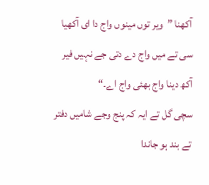آکھنا ”ویر توں مینوں واج دا ای آکھیا سی تے میں واج دے دتی جے نہیں فیر آکھ دینا واج بھئی واج اے۔“
سچی گل تے ایہ کہ پنج وجے شامیں دفتر تے بند ہو جاندا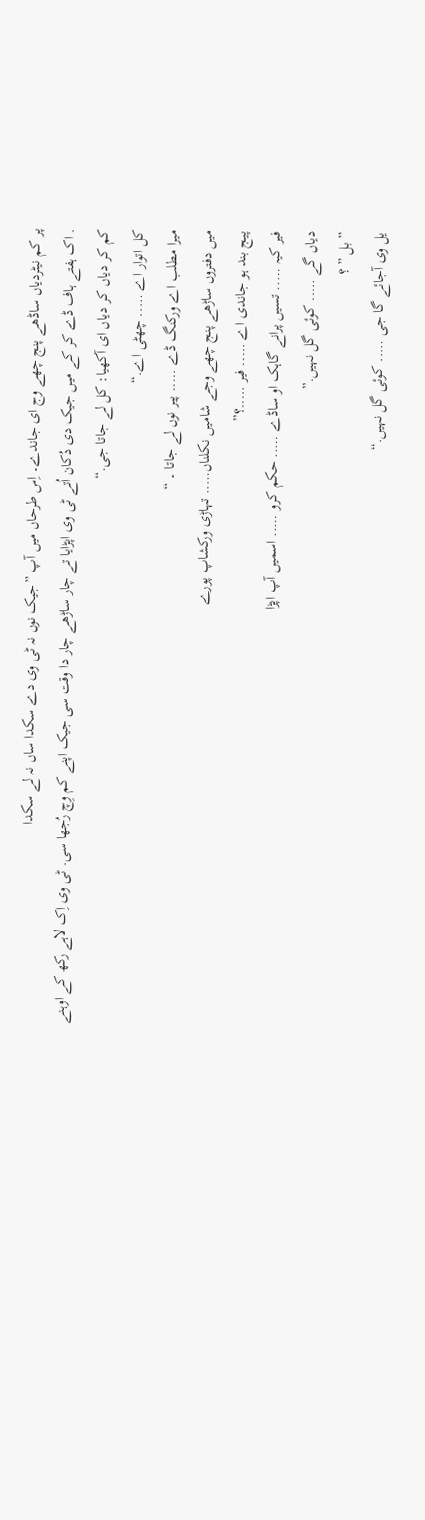پر کم نیٹردیاں ساڈھے پنج چھے وج ای جاندے۔ اِس طرحاں میں آپ ”جیک نوں نہ ٹی وی دے سکدا ساں نہ لے سکدا
. اک ہفتے ہاف ڈے کر کے میں جیک دی دُکان اُتے ٹی وی اپڑایا تے چار ساڑھے چار دا وقت سی جیک اپنے کم وِچ رُجھا سی. ٹی وی اِک لاہے رکھ کے اوہنے
کم کر دیاں کر دیاں ای آکھیا: کل لے جاتا جی.“
کل اتوار اے ….. چھٹی اے.“
میرا مطلب اے ورکنگ ڈے ….. پیر نوں لے جاتا ۔ “
میں دفتروں ساڑھے پنج چھے وجے شامیں نکلناں….. تہاڑی ورکشاپ پورے
پیج بند ہو جاندی اے ….. فیر …..؟”
فیر کیہ ….. تسیں پرانے گاہک او ساڈے ….. حکم کرو ….. اسمیں آپ اپڑا
دیاں گے ….. کوئی گل نہیں.”
” بل ” ؟
یل وی آجائے گا جی ….. کوئی گل نہیں.“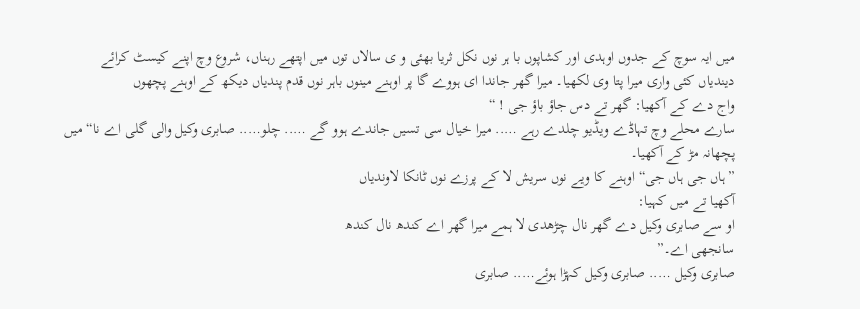میں ایہ سوچ کے جدوں اوہدی اور کشاپوں با ہر نوں نکل ثریا بھئی و ی سالاں توں میں اپتھے رہناں، شروع وچ اپنے کیسٹ کرائے دیندیاں کئی واری میرا پتا وی لکھیا۔ میرا گھر جاندا ای ہووے گا پر اوہنے مینوں باہر نوں قدم پندیاں دیکھ کے اوہنے پچھوں
واج دے کے آکھیا: گھر تے دس جاؤ باؤ جی ! “
سارے محلے وچ تہاڈے ویڈیو چلدے رہے ….. میرا خیال سی تسیں جاندے ہوو گے ….. چلو….. صابری وکیل والی گلی اے نا“ میں پچھانہ مڑ کے آکھیا۔
”ہاں جی ہاں جی“ اوہنے کا ویے نوں سریش لا کے پرزے نوں ٹانکا لاوندیاں
آکھیا تے میں کہیا:
او سے صابری وکیل دے گھر نال چڑھدی لا ہمے میرا گھر اے کندھ نال کندھ
سانجھی اے۔”
صابری وکیل ….. صابری وکیل کہڑا ہوئے….. صابری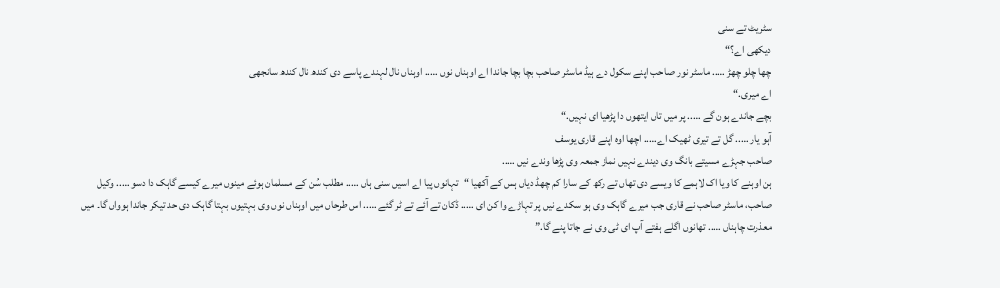سٹریٹ تے سنی
دیکھی اے؟“
چھا چلو چھڑ ….. ماسٹر نور صاحب اپنے سکول دے ہیڈ ماسٹر صاحب بچا بچا جاندا اے اوہناں نوں ….. اوہناں نال لہندے پاسے دی کندھ نال کندھ سانجھی
اے میری.“
بچے جاندے ہون گے ….. پر میں تاں ایتھوں دا پڑھیا ای نہیں.“
آہو یار ….. گل تے تیری ٹھیک اے….. اچھا اوہ اپنے قاری یوسف
صاحب جہڑے مسیتے بانگ وی دیندے نہیں نماز جمعہ وی پڑھا وندے نیں …..
ہن اوہنے کا ویا اک لاہمے کا ویسے دی تھاں تے رکھ کے سارا کم چھڈ دیاں ہس کے آکھیا “تہانوں پیا اے اسیں سنی ہاں ….. مطلب سُن کے مسلمان ہوئے مینوں میرے کیسے گاہک دا دسو ….. وکیل صاحب، ماسٹر صاحب نے قاری جب میرے گاہک وی ہو سکدے نیں پر تہاڑے وا کن ای ….. ڈکان تے آئے تے ٹر گئے ….. اس طرحاں میں اوہناں نوں وی بہتیوں بہتا گاہک دی حد تیکر جاندا ہوواں گا۔ میں معذرت چاہناں ….. تھانوں اگلے ہفتے آپ ای ٹی وی نے جاتا پنے گا.”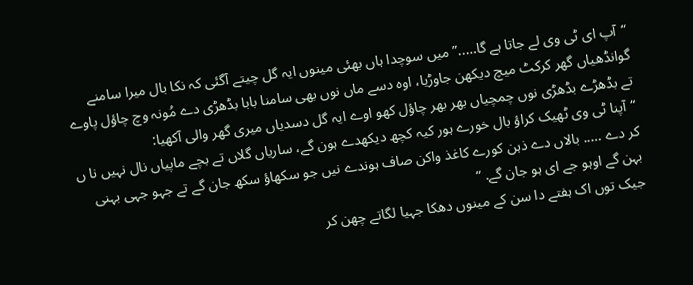“آپ ای ٹی وی لے جاتا ہے گا…..” میں سوچدا ہاں بھئی مینوں ایہ گل چیتے آگئی کہ نکا بال میرا سامنے گوانڈھیاں گھر کرکٹ میچ دیکھن جاوڑیا، اوہ دسے ماں نوں بھی سامنا بابا بڈھڑی دے مُونہ وچ چاؤل پاوے تے بڈھڑے بڈھڑی نوں چمچیاں بھر بھر چاؤل کھو اوے ایہ گل دسدیاں میری گھر والی آکھیا:
“آپنا ٹی وی ٹھیک کراؤ بال خورے ہور کیہ کچھ دیکھدے ہون گے، ساریاں گلاں تے بچے ماپیاں نال نہیں نا ں کر دے ….. بالاں دے ذہن کورے کاغذ واکن صاف ہوندے نیں جو سکھاؤ سکھ جان گے تے جہو جہی بہنی بہن گے اوہو جے ای ہو جان گے. “
جیک توں اک ہفتے دا سن کے مینوں دھکا جہیا لگاتے چھن کر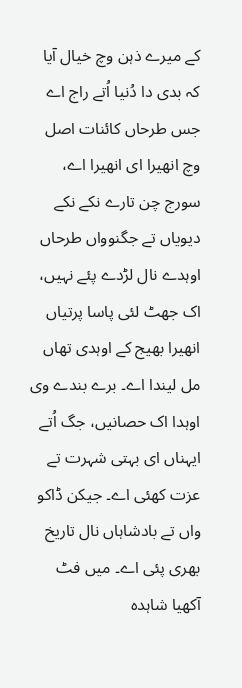کے میرے ذہن وچ خیال آیا کہ بدی دا دُنیا اُتے راج اے جس طرحاں کائنات اصل وچ انھیرا ای انھیرا اے، سورج چن تارے نکے نکے دیویاں تے جگنوواں طرحاں اوہدے نال لڑدے پئے نہیں، اک جھٹ لئی پاسا پرتیاں انھیرا بھیج کے اوہدی تھاں مل لیندا اے۔ برے بندے وی اوہدا اک حصانیں، جگ اُتے ایہناں ای بہتی شہرت تے عزت کھئی اے۔ جیکن ڈاکو واں تے بادشاہاں نال تاریخ بھری پئی اے۔ میں فٹ آکھیا شاہدہ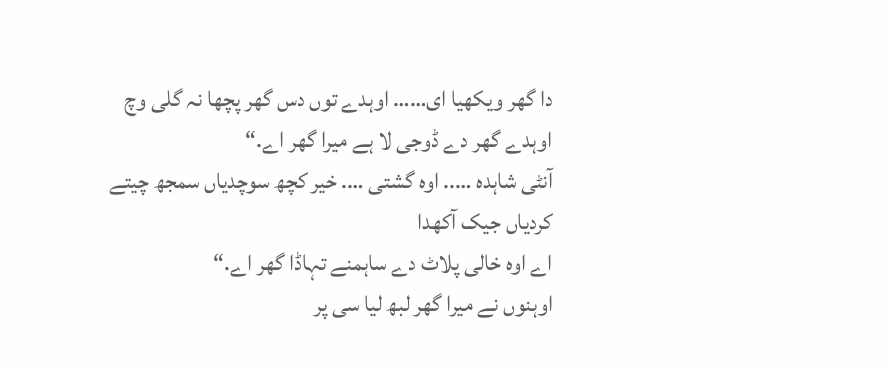دا گھر ویکھیا ای…… اوہدے توں دس گھر پچھا نہ گلی وچ اوہدے گھر دے ڈوجی لا ہے میرا گھر اے.“
آنٹی شاہدہ ….. اوہ گشتی …. خیر کچھ سوچدیاں سمجھ چیتے کردیاں جیک آکھدا
اے اوہ خالی پلاٹ دے ساہمنے تہاڈا گھر اے.“
اوہنوں نے میرا گھر لبھ لیا سی پر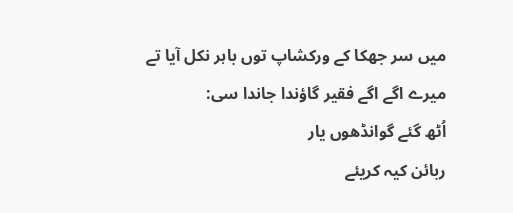میں سر جھکا کے ورکشاپ توں باہر نکل آیا تے
میرے اگے اگے فقیر گاؤندا جاندا سی:
اُٹھ گئے گوانڈھوں یار
ربائن کیہ کریئے